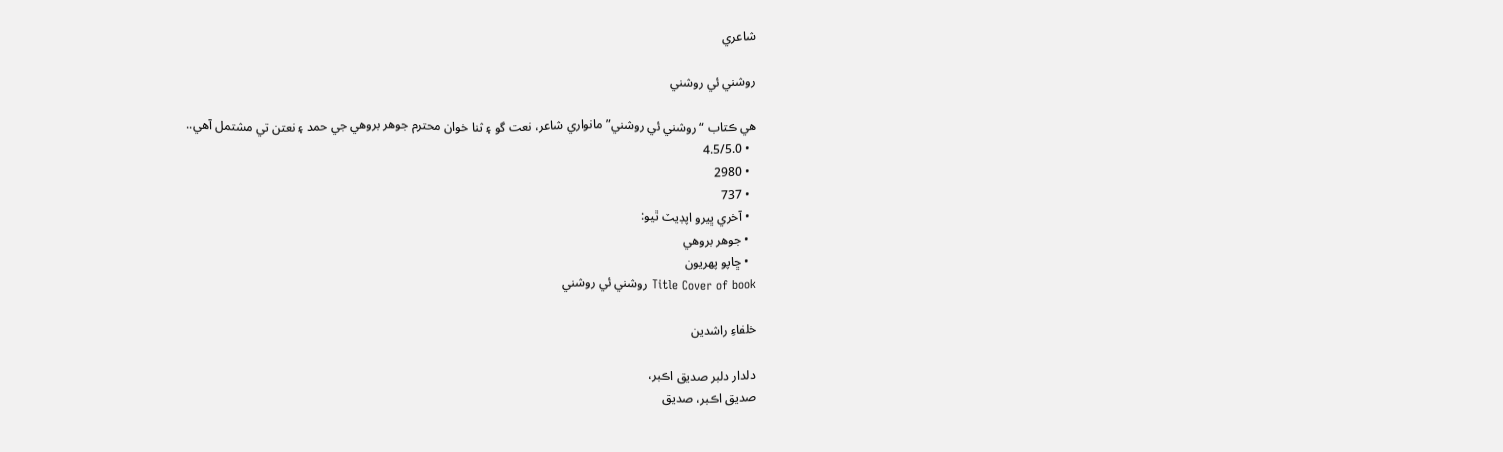شاعري

روشني ئي روشني

هي ڪتاب “روشني ئي روشني” مانواري شاعر، نعت گو ۽ ثنا خوان محترم جوهر بروهي جي حمد ۽ نعتن تي مشتمل آهي..
  • 4.5/5.0
  • 2980
  • 737
  • آخري ڀيرو اپڊيٽ ٿيو:
  • جوهر بروهي
  • ڇاپو پھريون
Title Cover of book روشني ئي روشني

خلفاءِ راشدين

دلدار دلبر صديق اڪبر،
صديق اڪبر، صديق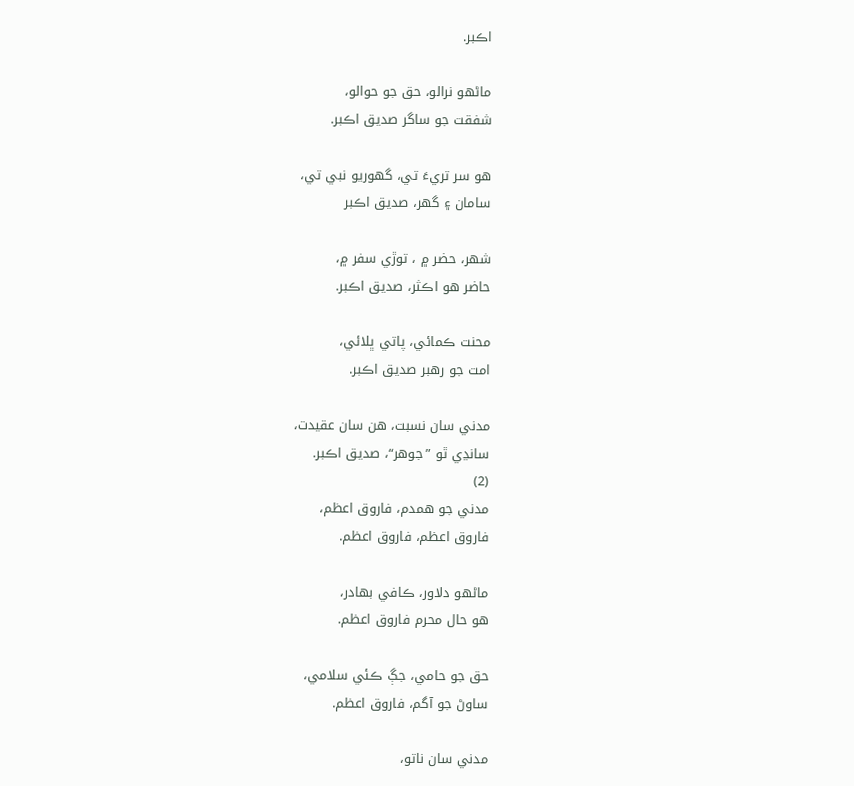اڪبر.

ماڻهو نرالو، حق جو حوالو،
شفقت جو ساگر صديق اڪبر.

هو سر تريءَ تي، گهوريو نبي تي،
سامان ۽ گهر، صديق اڪبر

شهر، حضر ۾ ، توڙي سفر ۾،
حاضر هو اڪثر، صديق اڪبر.

محنت ڪمائي، پاتي ڀلائي،
امت جو رهبر صديق اڪبر.

مدني سان نسبت، هن سان عقيدت،
سانڍي ٿو ”جوهر“، صديق اڪبر.
(2)
مدني جو همدم، فاروق اعظم،
فاروق اعظم، فاروق اعظم.

ماڻهو دلاور، ڪافي بهادر،
هو حال محرم فاروق اعظم.

حق جو حامي، جڳ ڪئي سلامي،
ساوڻ جو آگم، فاروق اعظم.

مدني سان ناتو،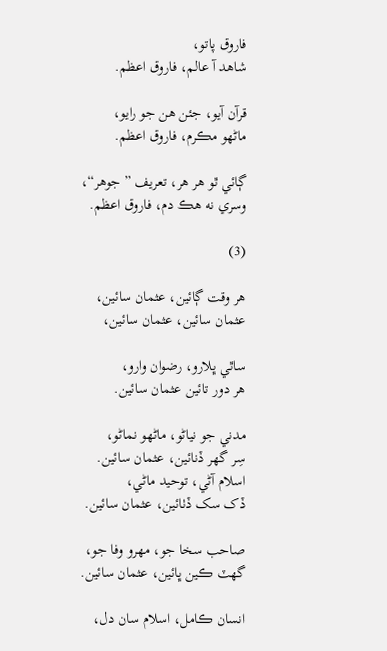فاروق پاتو،
شاهد آ عالم، فاروق اعظم.

قرآن آيو، جئن هن جو رايو،
ماڻهو مڪرم، فاروق اعظم.

ڳائي ٿو هر هر، تعريف ” جوهر“،
وسري نه هڪ دم، فاروق اعظم.

(3)

هر وقت ڳائين، عثمان سائين،
عثمان سائين، عثمان سائين،

ساٿي ڀلارو، رضوان وارو،
هر دور تائين عثمان سائين.

مدني جو نياڻو، ماڻهو نماڻو،
سِر گهر ڏنائين، عثمان سائين.
اسلام آڻي، توحيد ماڻي،
ڏک سک ڏٺائين، عثمان سائين.

صاحب سخا جو، مهرو وفا جو،
گهٽ ڪين ڀائين، عثمان سائين.

انسان ڪامل، اسلام سان دل،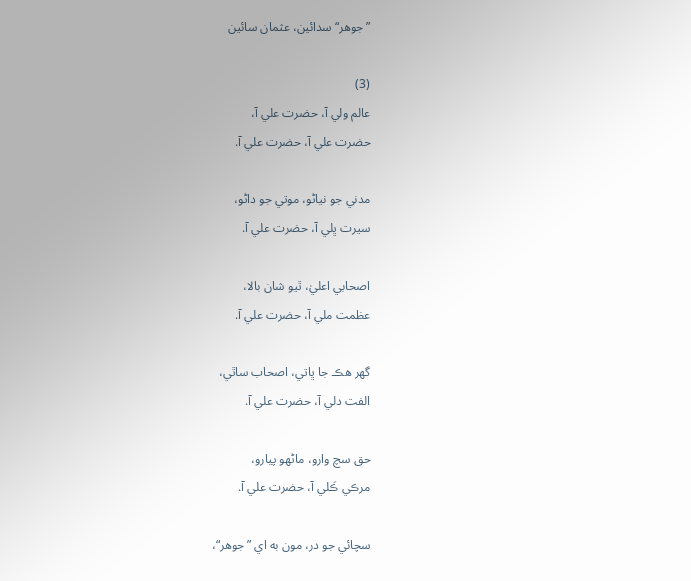”جوهر“ سدائين، عثمان سائين

(3)
عالم ولي آ، حضرت علي آ،
حضرت علي آ، حضرت علي آ.

مدني جو نياڻو، موتي جو داڻو،
سيرت ڀلي آ، حضرت علي آ.

اصحابي اعليٰ، ٿيو شان بالا،
عظمت ملي آ، حضرت علي آ.

گهر هڪ جا ڀاتي، اصحاب ساٿي،
الفت دلي آ، حضرت علي آ.

حق سچ وارو، ماڻهو پيارو،
مرڪي ڪَلي آ، حضرت علي آ.

سچائي جو در، مون به اي ”جوهر“،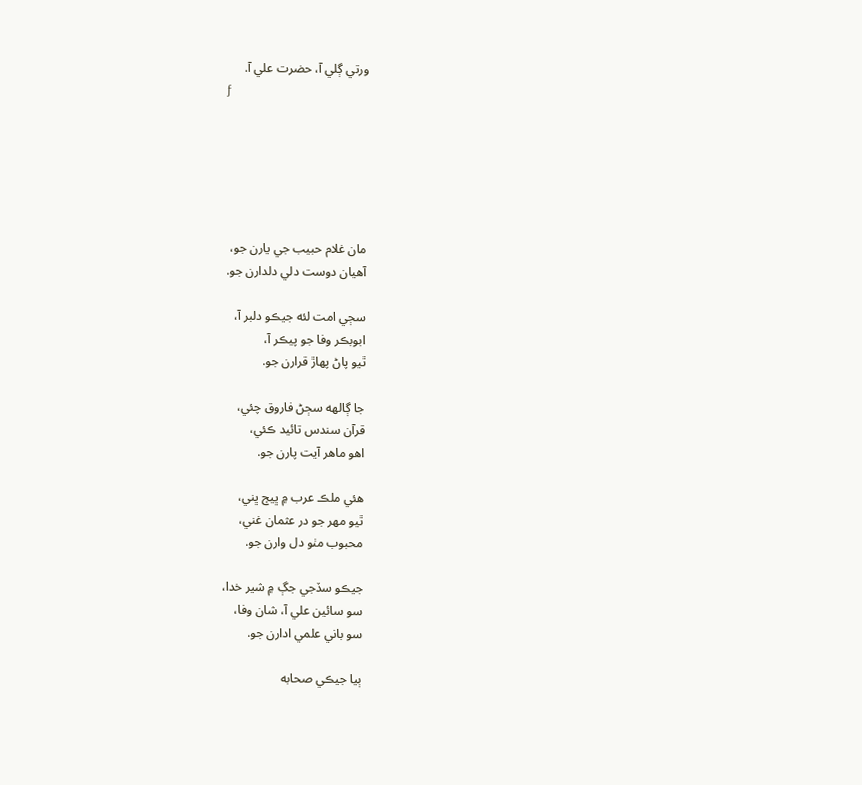ورتي ڳلي آ، حضرت علي آ.
ƒ






مان غلام حبيب جي يارن جو،
آهيان دوست دلي دلدارن جو.

سڄي امت لئه جيڪو دلبر آ،
ابوبڪر وفا جو پيڪر آ،
ٿيو پاڻ پهاڙ قرارن جو.

جا ڳالهه سڄڻ فاروق چئي،
قرآن سندس تائيد ڪئي،
اهو ماهر آيت پارن جو.

هئي ملڪ عرب ۾ ڀيڄ ڀني،
ٿيو مهر جو در عثمان غني،
محبوب مٺو دل وارن جو.

جيڪو سڏجي جڳ ۾ شير خدا،
سو سائين علي آ، شان وفا،
سو باني علمي ادارن جو.

ٻيا جيڪي صحابه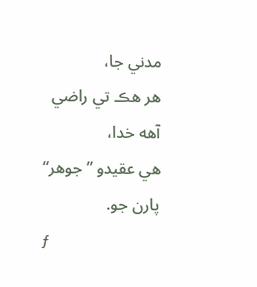مدني جا،
هر هڪ تي راضي آهه خدا،
هي عقيدو ”جوهر“ پارن جو.
ƒ